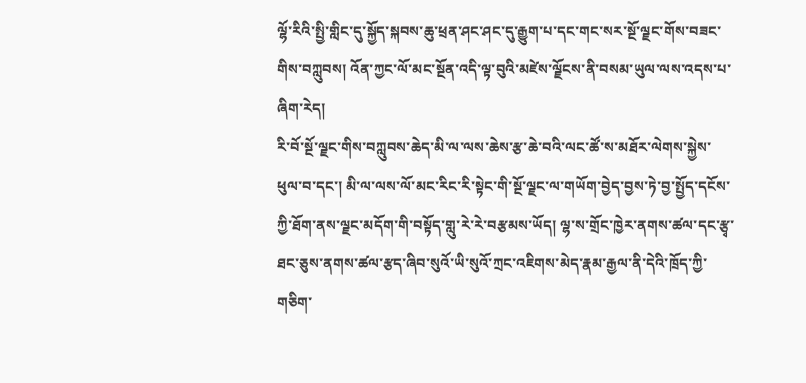ལྷོ་རིའི་སྤྱི་གླིང་དུ་སྐྱོད་སྐབས་ཆུ་ཕྲན་ཤང་ཤང་དུ་རྒྱུག་པ་དང་གང་སར་སྔོ་ལྗང་གོས་བཟང་གིས་བཀླུབས། འོན་ཀྱང་ལོ་མང་སྔོན་འདི་ལྟ་བུའི་མཛེས་ལྗོངས་ནི་བསམ་ཡུལ་ལས་འདས་པ་ཞིག་རེད།
རི་བོ་སྔོ་ལྗང་གིས་བཀླུབས་ཆེད་མི་ལ་ལས་ཆེས་རྩ་ཆེ་བའི་ལང་ཚོ་ས་མཐོར་ལེགས་སྐྱེས་ཕུལ་བ་དང་། མི་ལ་ལས་ལོ་མང་རིང་རི་སྟེང་གི་སྔོ་ལྗང་ལ་གཡོག་བྱེད་བྱས་ཏེ་བྱ་སྤྱོད་དངོས་ཀྱི་ཐོག་ནས་ལྗང་མདོག་གི་བསྟོད་གླུ་རེ་རེ་བརྩམས་ཡོད། ལྷ་ས་གྲོང་ཁྱེར་ནགས་ཚལ་དང་རྩྭ་ཐང་ཅུས་ནགས་ཚལ་རྩད་ཞིབ་སུའོ་ཡི་སུའོ་ཀྲང་འཇིགས་མེད་རྣམ་རྒྱལ་ནི་དེའི་ཁྲོད་ཀྱི་གཅིག་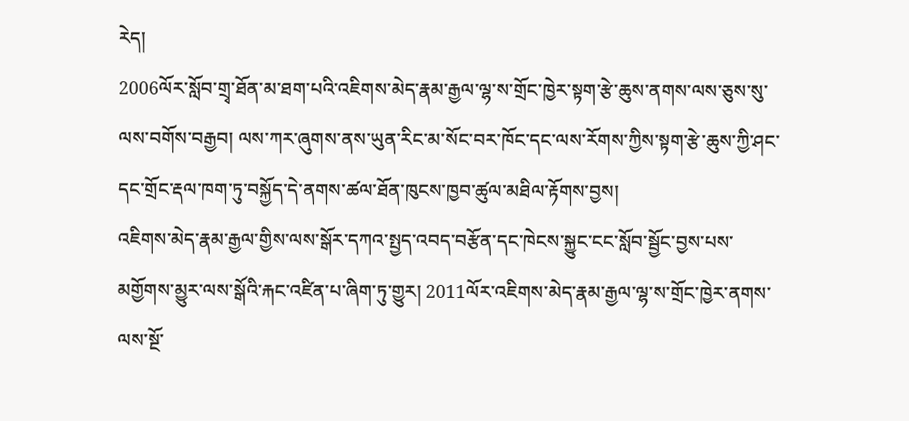རེད།
2006ལོར་སློབ་གྲྭ་ཐོན་མ་ཐག་པའི་འཇིགས་མེད་རྣམ་རྒྱལ་ལྷ་ས་གྲོང་ཁྱེར་སྟག་རྩེ་ཆུས་ནགས་ལས་ཅུས་སུ་ལས་བགོས་བརྒྱབ། ལས་ཀར་ཞུགས་ནས་ཡུན་རིང་མ་སོང་བར་ཁོང་དང་ལས་རོགས་ཀྱིས་སྟག་རྩེ་ཆུས་ཀྱི་ཤང་དང་གྲོང་རྡལ་ཁག་ཏུ་བསྐྱོད་དེ་ནགས་ཚལ་ཐོན་ཁུངས་ཁྱབ་ཚུལ་མཐིལ་རྟོགས་བྱས།
འཇིགས་མེད་རྣམ་རྒྱལ་གྱིས་ལས་སྒོར་དཀའ་སྤྱད་འབད་བརྩོན་དང་ཁེངས་སྐྱུང་ངང་སློབ་སྦྱོང་བྱས་པས་མགྱོགས་མྱུར་ལས་སྒོའི་རྐང་འཛིན་པ་ཞིག་ཏུ་གྱུར། 2011ལོར་འཇིགས་མེད་རྣམ་རྒྱལ་ལྷ་ས་གྲོང་ཁྱེར་ནགས་ལས་སྔོ་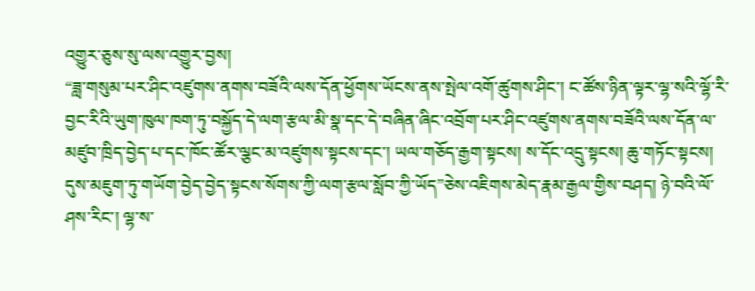འགྱུར་ཅུས་སུ་ལས་འགྱུར་བྱས།
“ཟླ་གསུམ་པར་ཤིང་འཛུགས་ནགས་བཟོའི་ལས་དོན་ཕྱོགས་ཡོངས་ནས་སྤེལ་འགོ་ཚུགས་ཤིང་། ང་ཚོས་ཉིན་ལྟར་ལྷ་སའི་ལྷོ་རི་བྱང་རིའི་ཡུག་ཁུལ་ཁག་ཏུ་བསྐྱོད་དེ་ལག་རྩལ་མི་སྣ་དང་དེ་བཞིན་ཞིང་འབྲོག་པར་ཤིང་འཛུགས་ནགས་བཟོའི་ལས་དོན་ལ་མཛུབ་ཁྲིད་བྱེད་པ་དང་ཁོང་ཚོར་ལྕང་མ་འཛུགས་སྟངས་དང་། ཡལ་གཅོད་རྒྱག་སྟངས། ས་དོང་འདྲུ་སྟངས། ཆུ་གཏོང་སྟངས། དུས་མཇུག་ཏུ་གཡོག་བྱེད་བྱེད་སྟངས་སོགས་ཀྱི་ལག་རྩལ་སློབ་ཀྱི་ཡོད”ཅེས་འཇིགས་མེད་རྣམ་རྒྱལ་གྱིས་བཤད། ཉེ་བའི་ལོ་ཤས་རིང་། ལྷ་ས་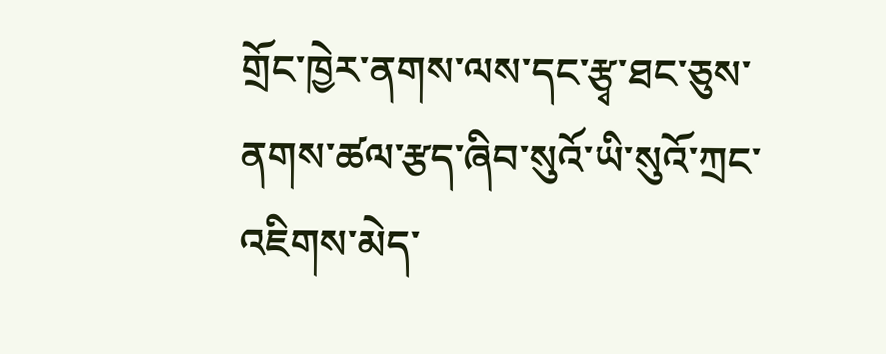གྲོང་ཁྱེར་ནགས་ལས་དང་རྩྭ་ཐང་ཅུས་ནགས་ཚལ་རྩད་ཞིབ་སུའོ་ཡི་སུའོ་ཀྲང་འཇིགས་མེད་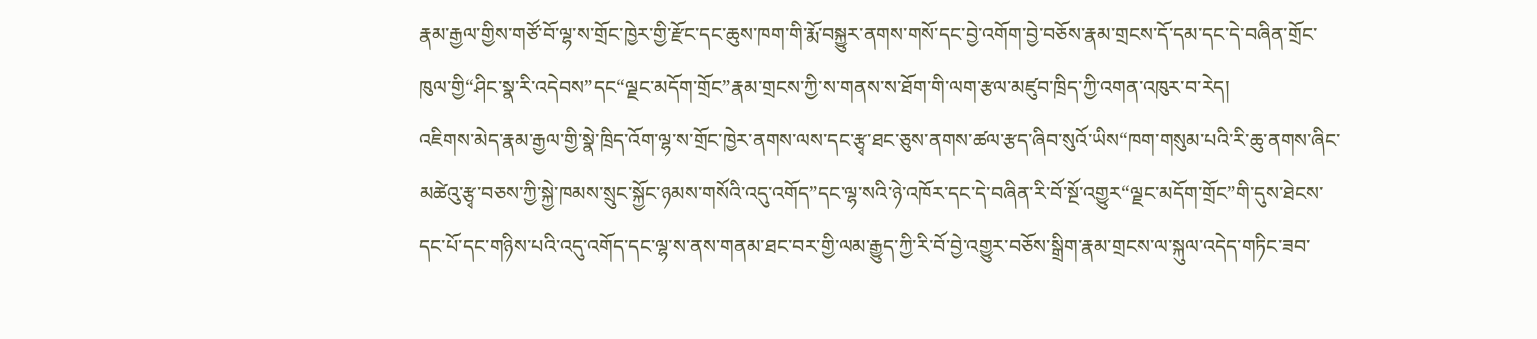རྣམ་རྒྱལ་གྱིས་གཙོ་བོ་ལྷ་ས་གྲོང་ཁྱེར་གྱི་རྫོང་དང་ཆུས་ཁག་གི་རྨོ་བསྐྱུར་ནགས་གསོ་དང་བྱེ་འགོག་བྱེ་བཅོས་རྣམ་གྲངས་དོ་དམ་དང་དེ་བཞིན་གྲོང་ཁུལ་གྱི“ཤིང་སྣ་རི་འདེབས”དང“ལྗང་མདོག་གྲོང”རྣམ་གྲངས་ཀྱི་ས་གནས་ས་ཐོག་གི་ལག་རྩལ་མཛུབ་ཁྲིད་ཀྱི་འགན་འཁུར་བ་རེད།
འཇིགས་མེད་རྣམ་རྒྱལ་གྱི་སྣེ་ཁྲིད་འོག་ལྷ་ས་གྲོང་ཁྱེར་ནགས་ལས་དང་རྩྭ་ཐང་ཅུས་ནགས་ཚལ་རྩད་ཞིབ་སུའོ་ཡིས“ཁག་གསུམ་པའི་རི་ཆུ་ནགས་ཞིང་མཚེའུ་རྩྭ་བཅས་ཀྱི་སྐྱེ་ཁམས་སྲུང་སྐྱོང་ཉམས་གསོའི་འདུ་འགོད”དང་ལྷ་སའི་ཉེ་འཁོར་དང་དེ་བཞིན་རི་བོ་སྔོ་འགྱུར“ལྗང་མདོག་གྲོང”གི་དུས་ཐེངས་དང་པོ་དང་གཉིས་པའི་འདུ་འགོད་དང་ལྷ་ས་ནས་གནམ་ཐང་བར་གྱི་ལམ་རྒྱུད་ཀྱི་རི་བོ་བྱེ་འགྱུར་བཅོས་སྒྲིག་རྣམ་གྲངས་ལ་སྐུལ་འདེད་གཏིང་ཟབ་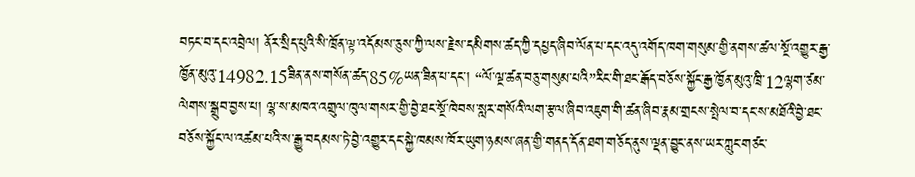བཏང་བ་དང་འབྲེལ། ནོར་སྲིད་པུའི་སི་ཁྲོན་ལྟ་འདོམས་ཅུས་ཀྱི་ལས་རྗེས་དམིགས་ཚད་ཀྱི་དཔྱད་ཞིབ་ལོན་པ་དང་འདུ་འགོད་ཁག་གསུམ་གྱི་ནགས་ཚལ་སྔོ་འགྱུར་རྒྱ་ཁྱོན་མུའུ་14982.15ཟིན་ནས་གསོན་ཚད་85%ཡན་ཟིན་པ་དང་། “ལོ་ལྔ་ཚན་བཅུ་གསུམ་པའི”རིང་གི་ཐང་རྒོད་བཅོས་སྐྱོང་རྒྱ་ཁྱོན་མུའུ་ཁྲི་12ལྷག་ཙམ་ལེགས་སྒྲུབ་བྱས་པ། ལྷ་ས་མཁའ་འགྲུལ་ཁུལ་གསར་གྱི་བྱེ་ཐང་སྔོ་ཁེབས་སླར་གསོའི་ལག་རྩལ་ཞིབ་འཇུག་གི་ཚན་ཞིབ་རྣམ་གྲངས་སྤེལ་བ་དང་ས་མཐོའི་བྱེ་ཐང་བཅོས་སྐྱོང་ལ་འཚམ་པའི་ས་རྒྱུ་བདམས་ཏེ་བྱེ་འགྱུར་དང་སྐྱེ་ཁམས་ཁོར་ཡུག་ཉམས་ཞན་གྱི་གནད་དོན་ཐག་གཅོད་ནུས་ལྡན་བྱུང་ནས་ཡར་ཀླུང་གཙང་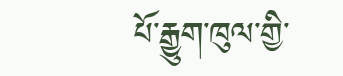པོ་རྒྱུག་ཁུལ་གྱི་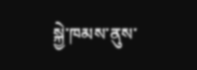སྐྱེ་ཁམས་ནུས་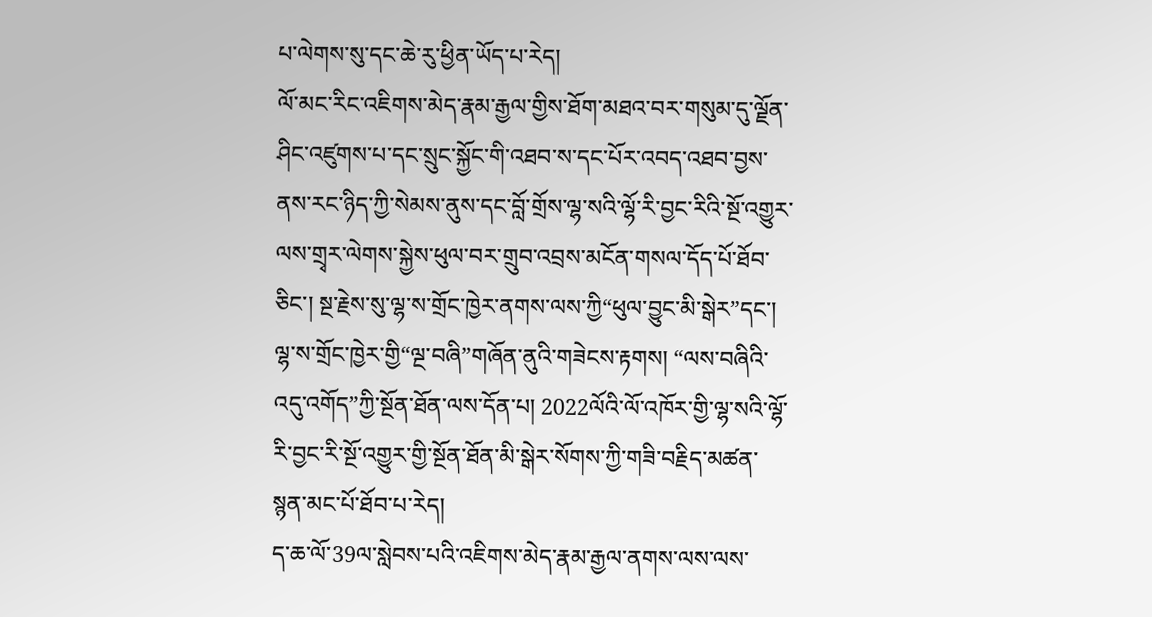པ་ལེགས་སུ་དང་ཆེ་རུ་ཕྱིན་ཡོད་པ་རེད།
ལོ་མང་རིང་འཇིགས་མེད་རྣམ་རྒྱལ་གྱིས་ཐོག་མཐའ་བར་གསུམ་དུ་ལྗོན་ཤིང་འཛུགས་པ་དང་སྲུང་སྐྱོང་གི་འཐབ་ས་དང་པོར་འབད་འཐབ་བྱས་ནས་རང་ཉིད་ཀྱི་སེམས་ནུས་དང་བློ་གྲོས་ལྷ་སའི་ལྷོ་རི་བྱང་རིའི་སྔོ་འགྱུར་ལས་གྲྭར་ལེགས་སྐྱེས་ཕུལ་བར་གྲུབ་འབྲས་མངོན་གསལ་དོད་པོ་ཐོབ་ཅིང་། སྔ་རྗེས་སུ་ལྷ་ས་གྲོང་ཁྱེར་ནགས་ལས་ཀྱི“ཕུལ་བྱུང་མི་སྒེར”དང་། ལྷ་ས་གྲོང་ཁྱེར་གྱི“ལྔ་བཞི”གཞོན་ནུའི་གཟེངས་རྟགས། “ལས་བཞིའི་འདུ་འགོད”ཀྱི་སྔོན་ཐོན་ལས་དོན་པ། 2022ལོའི་ལོ་འཁོར་གྱི་ལྷ་སའི་ལྷོ་རི་བྱང་རི་སྔོ་འགྱུར་གྱི་སྔོན་ཐོན་མི་སྒེར་སོགས་ཀྱི་གཟི་བརྗིད་མཚན་སྙན་མང་པོ་ཐོབ་པ་རེད།
ད་ཆ་ལོ་39ལ་སླེབས་པའི་འཇིགས་མེད་རྣམ་རྒྱལ་ནགས་ལས་ལས་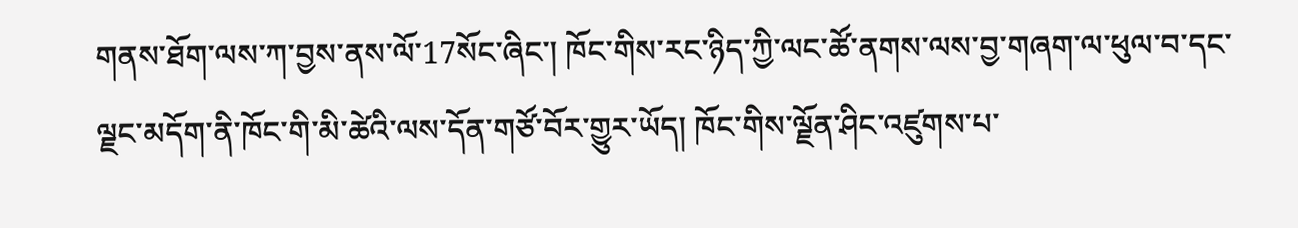གནས་ཐོག་ལས་ཀ་བྱས་ནས་ལོ་17སོང་ཞིང་། ཁོང་གིས་རང་ཉིད་ཀྱི་ལང་ཚོ་ནགས་ལས་བྱ་གཞག་ལ་ཕུལ་བ་དང་ལྗང་མདོག་ནི་ཁོང་གི་མི་ཚེའི་ལས་དོན་གཙོ་བོར་གྱུར་ཡོད། ཁོང་གིས་ལྗོན་ཤིང་འཛུགས་པ་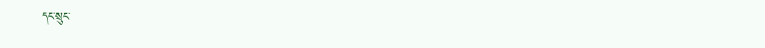དང་སྲུང་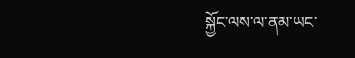སྐྱོང་ལས་ལ་ནམ་ཡང་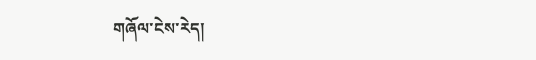གཞོལ་ངེས་རེད།